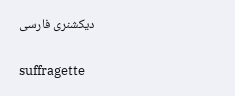دیکشنری فارسی

suffragette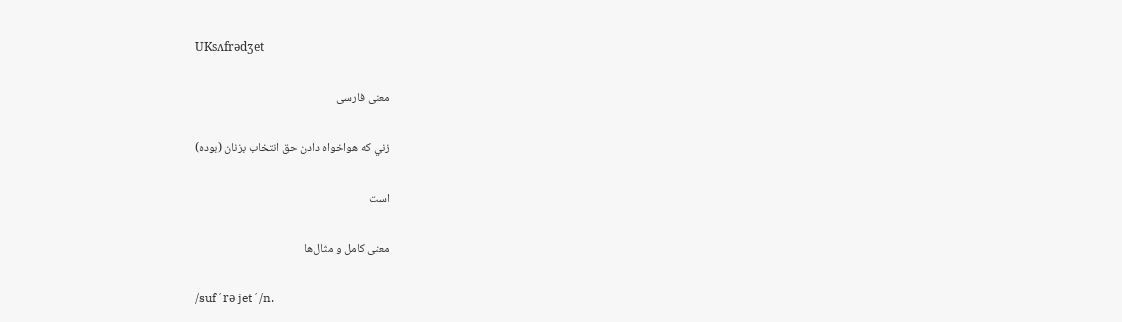UKsʌfrədʒet

معنی فارسی

زني که هواخواه دادن حق انتخاب بزنان (بوده)

است

معنی کامل و مثال‌ها

/suf´rǝ jet´/n.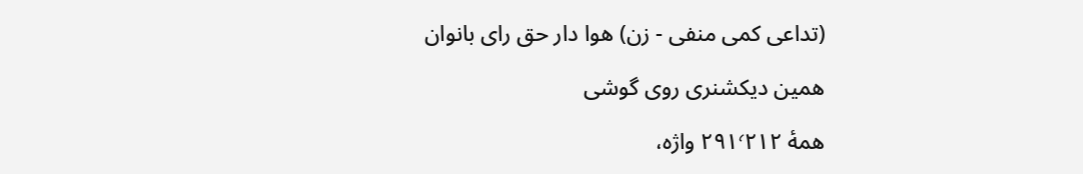(تداعی کمی منفی - زن) هوا دار حق رای بانوان

همین دیکشنری روی گوشی

همهٔ ۲۹۱٬۲۱۲ واژه،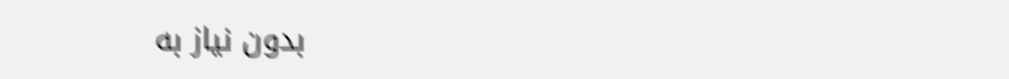بدون نیاز به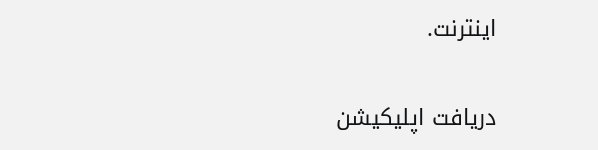اینترنت.

دریافت اپلیکیشن